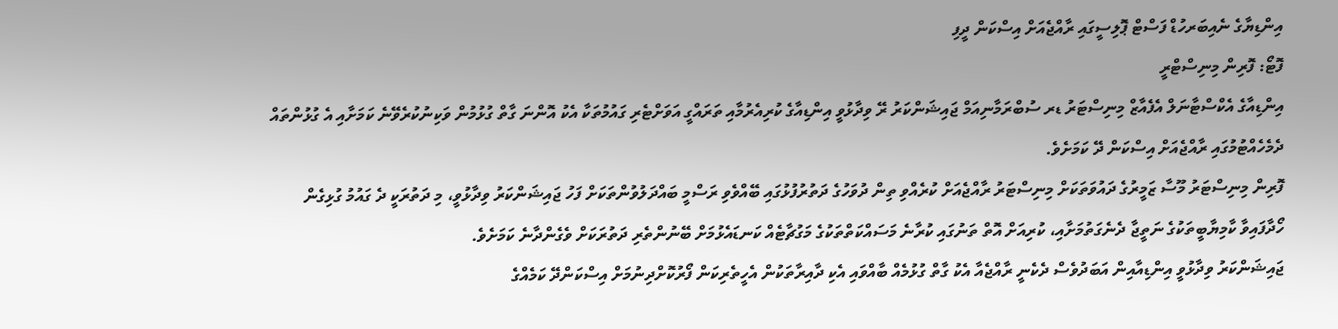އިންޑިޔާގެ ނެއިބަރހުޑް ފަސްޓް ޕޮލިސީގައި ރާއްޖެއަށް އިސްކަން ދީފި
ފޮޓޯ: ފޮރިން މިނިސްޓްރީ
އިންޑިއާގެ އެކްސްޓާނަލް އެފެއާޒް މިނިސްޓަރު ޑރ ސުބްރަމާނިއަމް ޖައިޝަންކަރު ރޭ ވިދާޅުވީ އިންޑިއާގެ ކުރިއެރުމާއި ތަރައްގީ އަވަށްޓެރި ގައުމުތަކާ އެކު އޮންނަ ގާތް ގުޅުމުން ވަކިނުކުރެވޭނެ ކަމަށާއި އެ ގުޅުންތައް ދެމެހެއްޓުމުގައި ރާއްޖެއަށް އިސްކަން ދޭ ކަމަށެވެ.
ފޮރިން މިނިސްޓަރު މޫސާ ޒަމީރުގެ ދައުވަތަކަށް މިނިސްޓަރު ރާއްޖެއަށް ކުރެއްވި ތިން ދުވަހުގެ ދަތުރުފުޅުގައި ބޭއްވެވި ރަސްމީ ބައްދަލުވުންތަކަށް ފަހު ޖައިޝަންކަރު ވިދާޅުވީ، މި ދަތުރަކީ ދެ ގައުމު ގުޅިގެން ހޯދާފައިވާ ކާމިޔާބީތަކުގެ ނަތީޖާ ދެނެގަތުމަށާއި، ކުރިއަށް އޮތް ތަނުގައި ކުރާނެ މަސައްކަތްތަކުގެ މަގުޗާޓެއް ކަނޑައެޅުމަށް ބޭނުންތެރި ދަތުރަކަށް ވެގެންދާނެ ކަމަށެވެ.
ޖައިޝަންކަރު ވިދާޅުވީ އިންޑިއާއިން އަބަދުވެސް ދެކެނީ ރާއްޖެއާ އެކު ގާތް ގުޅުމެއް ބާއްވައި އެކި ދާއިރާތަކުން އެހީތެރިކަން ފޯރުކޮށްދިނުމަށް އިސްކަންދޭ ކަމެއްގެ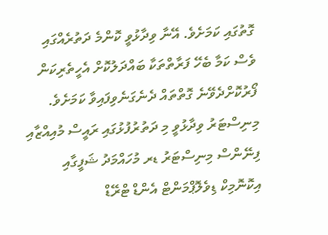ގޮތުގައި ކަމަށެވެ. އޭނާ ވިދާޅުވީ ކޮންމެ ދަތުރެއްގައި ވެސް ކަމާ ބެހޭ ފަރާތްތަކާ ބައްދަލުކޮށް އެހީތެރިކަން ފޯރުކޮށްދެވޭނެ ގޮތްތައް ދެނެގަނެވިފައިވާ ކަމަށެވެ.
މިނިސްޓަރު ވިދާޅުވީ މި ދަތުރުފުޅުގައި ރައީސް މުއިއްޒާއި ފިނޭންސް މިނިސްޓަރު ޑރ މުހައްމަދު ޝަފީގާއި އިކޮނޮމިކް ޑިވެލޮޕްމަންޓް އެންޑް ޓްރޭޑް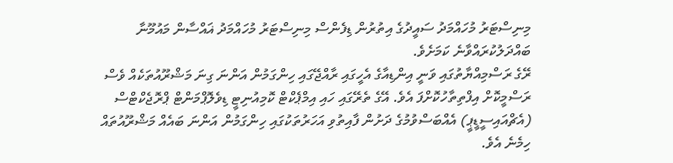މިނިސްޓަރު މުހައްމަދު ސައީދުގެ އިތުރުން ޑިފެންސް މިނިސްޓަރު މުހައްމަދު ޣައްސާން މައުމޫނާ ބައްދަލުކުރައްވާނެ ކަމަށެވެ.
ރޭގެ ރަސްމިއްޔާތުގައި ވަނީ އިންޑިއާގެ އެހީގައި ރާއްޖޭގައި ހިންގަމުން އަންނަ ގިނަ މަޝްރޫއުތަކެއް ވެސް ރަސްމީކޮށް އިފްތިތާހުކޮށްފަ އެވެ. އޭގެ ތެރޭގައި ހައި އިމްޕެކްޓް ކޮމިއުނިޓީ ޑިވެލޮޕްމަންޓް ޕްރޮޖެކްޓްސް (އެޗްއައިސީޑީޕީ) އެއްބަސްވުމުގެ ދަށުން ފާއިތުވި އަހަރުތަކުގައި ހިންގަމުން އަންނަ ބައެއް މަޝްރޫއުތައް ހިމެނެ އެވެ.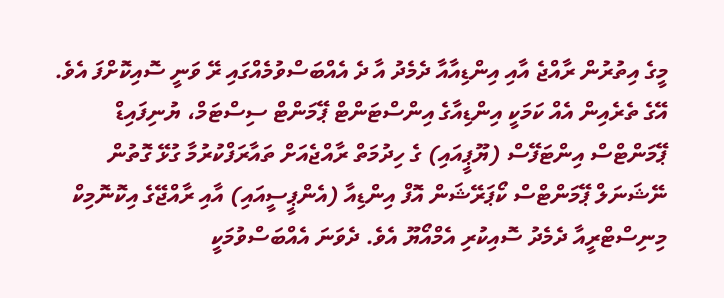މީގެ އިތުރުން ރާއްޖެ އާއި އިންޑިއާއާ ދެމެދު އާ ދެ އެއްބަސްވުމެއްގައި ރޭ ވަނީ ސޮއިކޮށްފަ އެވެ. އޭގެ ތެރެއިން އެއް ކަމަކީ އިންޑިއާގެ އިންސްޓަންޓް ޕޭމަންޓް ސިސްޓަމް، ޔުނިފައިޑް ޕޭމަންޓްސް އިންޓަފޭސް (ޔޫޕީއައި) ގެ ހިދުމަތް ރާއްޖެއަށް ތައާރަފްކުރުމާ ގުޅޭ ގޮތުން ނޭޝަނަލް ޕޭމަންޓްސް ކޯޕަރޭޝަން އޮފް އިންޑިއާ (އެންޕީސީއައި) އާއި ރާއްޖޭގެ އިކޮނޮމިކް މިނިސްޓްރީއާ ދެމެދު ސޮއިކުރި އެމްއޯޔޫ އެވެ. ދެވަނަ އެއްބަސްވުމަކީ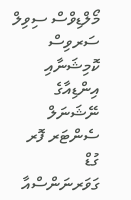މޯލްޑިވްސް ސިވިލް ސަރވިސް ކޮމިޝަނާއި އިންޑިއާގެ ނޭޝަނަލް ސެންޓަރ ފޮރ ގުޑް ގަވަރނަންސްއާ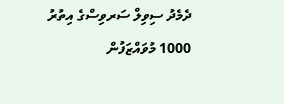ދެމެދު ސިވިލް ސަރވިސްގެ އިތުރު 1000 މުވައްޒަފުން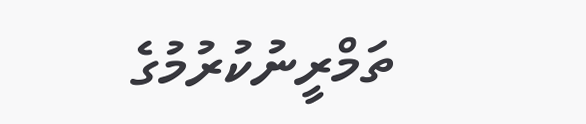ތަމްރީނުކުރުމުގެ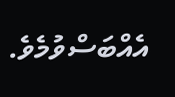އެއްބަސްވުމެވެ.